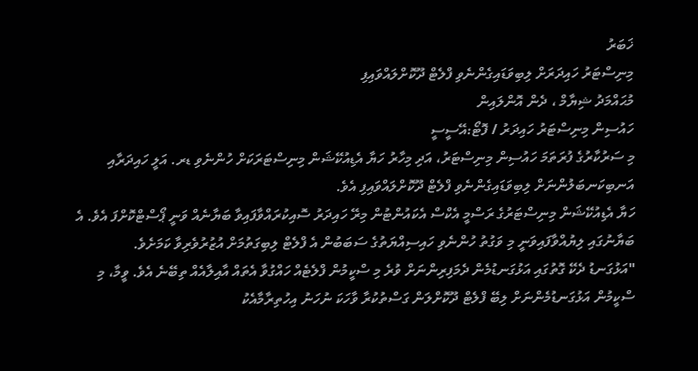ޚަބަރު
މިނިސްޓަރު ހައިދަރަށް ލިބިވަޑައިގެންނެވި ފްލެޓް ދޫކޮށްލައްވައިފި
މުޙައްމަދު ޝިޔާމް ، ދެން އޮންލައިން
ހައުސިން މިނިސްޓަރު ހައިދަރު / ފޮޓޯ:އޭސީސީ
މި ސަރުކާރުގެ ފުރަތަމަ ހައުސިން މިނިސްޓަރު، އަދި މިހާރު ހަޔާ އެޑިއުކޭޝަން މިނިސްޓަރަކަށް ހުންނެވި ޑރ. އަލީ ހައިދަރާއި އަނބިކަނބަލުންނަށް ލިބިވަޑައިގެންނެވި ފްލެޓް ދޫކޮށްލައްވައިފި އެވެ.
ހަޔާ އެޑިއުކޭޝަން މިނިސްޓަރުގެ ރަސްމީ އެކްސް އެކައުންޓުން މިރޭ ހައިދަރު ސޮއިކުރައްވާފައިވާ ބަޔާނެއް ވަނީ ޕޯސްޓްކޮށްފަ އެވެ. އެ ބަޔާނުގައި ލިޔުއްވާފައިވަނީ މި ވަގުތު ހުންނެވި ހައިސިއްޔަތުގެ ސަބަބުން އެ ފްލެޓް ލިބިގަތުމަށް އުޒުރުވެރިވާ ކަމަށެވެ.
"އަޅުގަނޑު ދެކޭ ގޮތުގައި އަޅުގަނޑުމެން ދެމަފިރިންނަށް ވުރެ މި ސްކީމުން ފްލެޓެއް ހައްގުވާ އެތައް އާއިލާއެއް ތިބޭނެ އެވެ. ވީމާ، މި ސްކީމުން އަޅުގަނޑުމެންނަށް ލިބޭ ފްލެޓް ދޫކޮށްލަން ގަސްތުކުރާ ވާހަކަ ނުހަނު އިހުތިރާމާއެކު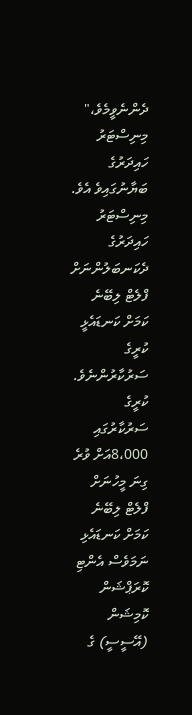ދެންނެވީމެވެ،" މިނިސްޓަރު ހައިދަރުގެ ބަޔާނުގައިވެ އެވެ.
މިނިސްޓަރު ހައިދަރުގެ ދެކަނބަލުންނަށް ފްލެޓް ލިބޭނެ ކަމަށް ކަނޑައެޅީ ކުރީގެ ސަރުކާރުންނެވެ.
ކުރީގެ ސަރުކާރުގައި 8،000އަށް ވުރެ ގިނަ މީހުނަށް ފްލެޓް ލިބޭނެ ކަމަށް ކަނޑައެޅި ނަމަވެސް އެންޓި ކޮރަޕްޝަން ކޮމިޝަން (އޭސީސީ) ގެ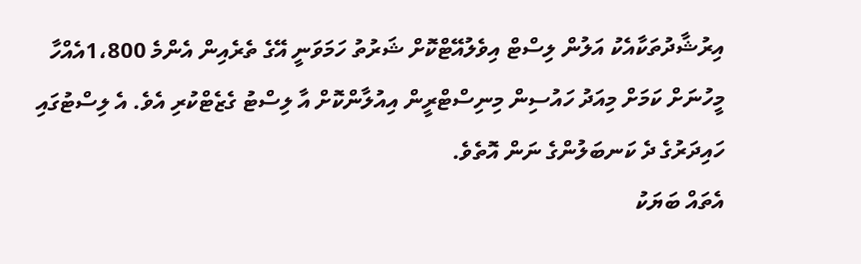އިރުޝާދުތަކާއެކު އަލުން ލިސްޓް އިވެލުއޭޓްކޮށް ޝަރުތު ހަމަވަނީ އޭގެ ތެރެއިން އެންމެ 1،800އެއްހާ މީހުނަށް ކަމަށް މިއަދު ހައުސިން މިނިސްޓްރީން އިއުލާންކޮށް އާ ލިސްޓު ގެޒެޓްކުރި އެވެ. އެ ލިސްޓުގައި ހައިދަރުގެ ދެ ކަނބަލުންގެ ނަން އޮތެވެ.
އެތައް ބަޔަކު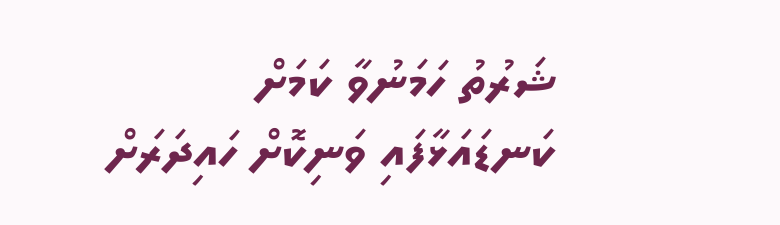ޝަރުތު ހަމަނުވާ ކަމަށް ކަނޑައަޅާފައި ވަނިކޮށް ހައިދަރަށް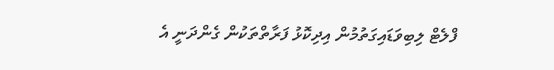ފްލެޓް ލިބިވަޑައިގަތުމުން އިދިކޮޅު ފަރާތްތަކުން ގެންދަނީ އެ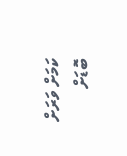ކަމަށް ވަރަށް ބޮޑަށް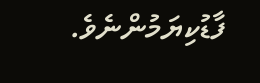ފާޑުކިޔަމުންނެވެ.